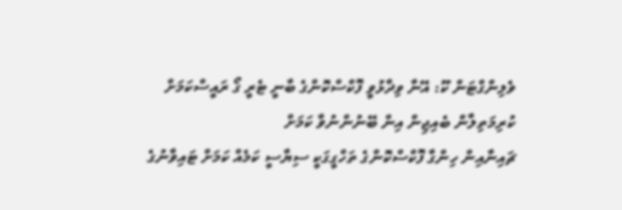ވެލިންގްޓަން ކޫ: އޭނާ ވިދާޅުވީ ފޮކްސްކޮންގެ ބާނީ ޓެރީ ގޯ ރައީސްކަމަށް ކުރިމަތިލާން ބެއިޖިން އިން ބޭނުންނުވާ ކަމަށް
ޗައިނާއިން ހިންގާ ފޮކްސްކޮންގެ ތަހްގީގަކީ ސިޔާސީ ކަމެއް ކަމަށް ޓައިވާނުގެ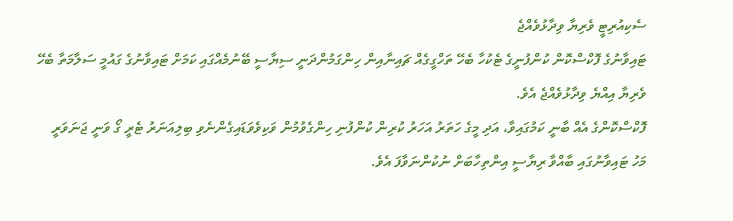ސެކިއުރިޓީ ވެރިޔާ ވިދާޅުވެއްޖެ
ޓައިވާނުގެ ފޮކްސްކޮން ކުންފުނީގެ ޓެކުހާ ބެހޭ ތަހްގީގެއް ޗައިނާއިން ހިންގަމުންދަނީ ސިޔާސީ ބޭނުމެއްގައި ކަމަށް ޓައިވާނުގެ ގައުމީ ސަލާމަތާ ބެހޭ ވެރިޔާ އިއްޔެ ވިދާޅުވެއްޖެ އެވެ.
ފޮކްސްކޮންގެ އެއް ބާނީ ކަމުގައިވާ، އަދި މީގެ ހަތަރު އަހަރު ކުރިން ކުންފުނި ހިންގެވުމުން ވަކިވެވަޑައިގެންނެވި ބިލިއަނަރު ޓެރީ ގޯ ވަނީ ޖަނަވަރީ މަހު ޓައިވާނުގައި ބާއްވާ ރިޔާސީ އިންތިހާބަށް ނުކުންނަވާފަ އެވެ.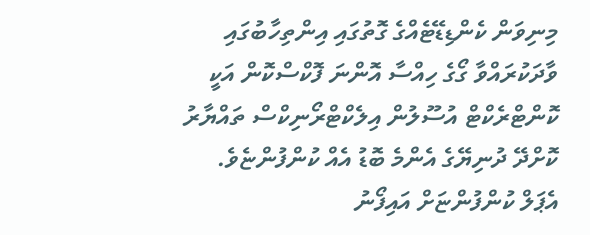މިނިވަން ކެންޑިޑޭޓެއްގެ ގޮތުގައި އިންތިހާބުގައި ވާދަކުރައްވާ ގޯގެ ހިއްސާ އޮންނަ ފޮކްސްކޮން އަކީ ކޮންޓްރެކްޓް އުސޫލުން އިލެކްޓްރޯނިކްސް ތައްޔާރު ކޮށްދޭ ދުނިޔޭގެ އެންމެ ބޮޑު އެއް ކުންފުންޏެވެ. އެޕަލް ކުންފުންޏަށް އައިފޯނު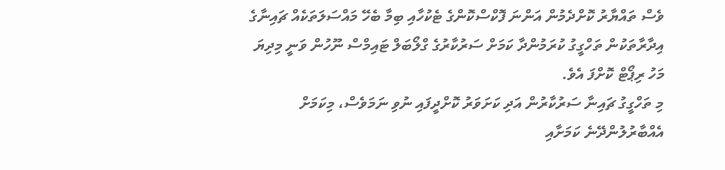ވެސް ތައްޔާރު ކޮށްދެމުން އަންނަ ފޮކްސްކޮންގެ ޓެކުހާއި ބިމާ ބެހޭ މައްސަލަތަކެއް ޗައިނާގެ އިދާރާތަކުން ތަހްގީގު ކުރަމުންދާ ކަމަށް ސަރުކާރުގެ ގްލޯބަލް ޓައިމްސް ނޫހުން ވަނީ މިދިޔަ މަހު ރިޕޯޓް ކޮށްފަ އެވެ.
މި ތަހްގީގު ޗައިނާ ސަރުކާރުން އަދި ކަށަވަރު ކޮށްދީފައި ނުވި ނަމަވެސް، މިކަމަށް އެއްބާރުލުންދޭނެ ކަމަށާއި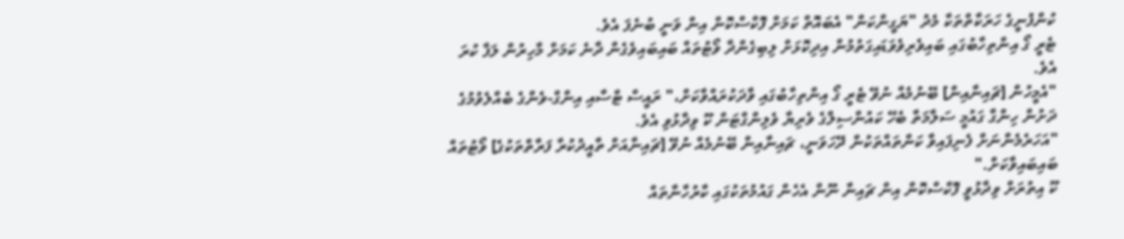ކުންފުނީގެ ހަރަކާތްތަކާ މެދު "ޔަގީންކަން" އެބައޮތް ކަމަށް ފޮކްސްކޮން އިން ވަނީ ބުނެފަ އެވެ.
ޓެރީ ގޯ އިންތިހާބުގައި ބައިވެރިވެވަޑައިގަތުމުން އިދިކޮޅަށް ލިބިގެންދާ ވޯޓުތައް ބައިބައިވެގެން ދާނެ ކަމަށް މާހިރުން ލަފާ ކުރަ އެވެ.
"އެމީހުން [ޗައިނާއިން] ބޭނުމެއް ނުވޭ ޓެރީ ގޯ އިންތިހާބުގައި ވާދަކުރައްވާކަށް،" ރައީސް ޓްސާއި އިންގް-ވެންގެ ބެއްލެވުމުގެ ދަށުން ހިންގާ ގައުމީ ސަލާމަތާ ބެހޭ ކައުންސިލްގެ ވެރިޔާ ވެލިންގްޓަން ކޫ ވިދާޅުވި އެވެ.
"އަހަރެމެންނަށް ފެނިފައިވާ ކަންތައްތަކުން ދޭހަވަނީ، ޗައިނާއިން ބޭނުމެއް ނުވޭ [ޗައިނާއަށް ތާއީދުކުރާ ފަރާތްތަކުގެ] ވޯޓުތައް ބައިބައިވާކަށް."
ކޫ އިތުރަށް ވިދާޅުވީ ފޮކްސްކޮން އިން ޗައިނާ ނޫން އެހެން ގައުމުތަކުގައި ކާރުހާނާތައް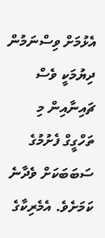އެޅުމަށް ވިސްނަމުން ދިޔުމަކީ ވެސް ޗައިނާއިން މި ތަހްގީގް ފެށުމުގެ ސަބަބަކަށް ވެދާނެ ކަމަށެވެ. އެމެރިކާގެ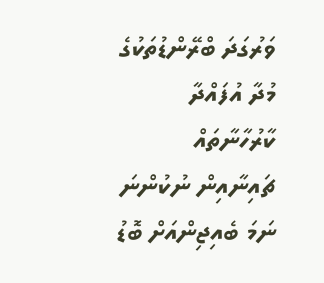ވަރުގަދަ ބްރޭންޑުތަކުގެ މުދާ އުފައްދާ ކާރުހާނާތައް ޗައިނާއިން ނުކުންނަ ނަމަ ބެއިޖިންއަށް ބޮޑު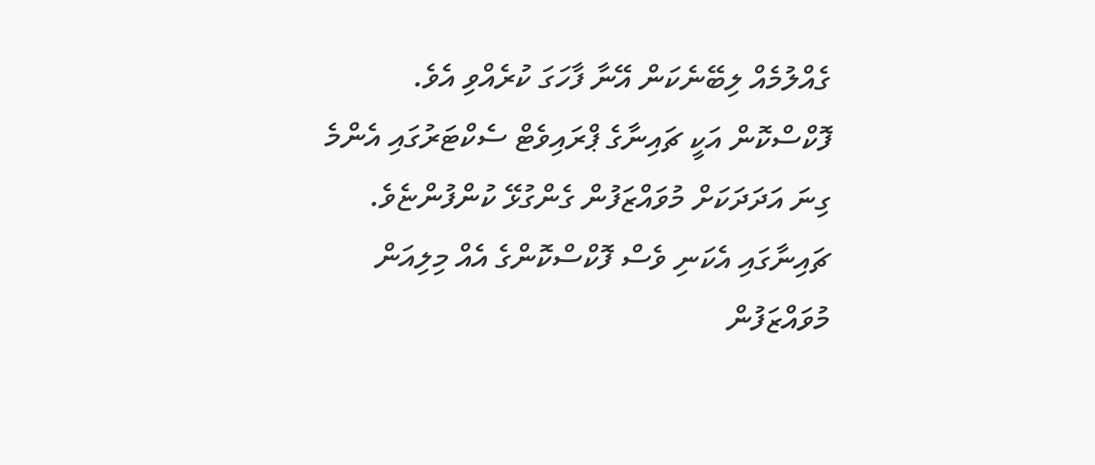ގެއްލުމެއް ލިބޭނެކަން އޭނާ ފާހަގަ ކުރެއްވި އެވެ.
ފޮކްސްކޮން އަކީ ޗައިނާގެ ޕްރައިވެޓް ސެކްޓަރުގައި އެންމެ ގިނަ އަދަދަކަށް މުވައްޒަފުން ގެންގުޅޭ ކުންފުންޏެވެ. ޗައިނާގައި އެކަނި ވެސް ފޮކްސްކޮންގެ އެއް މިލިއަން މުވައްޒަފުން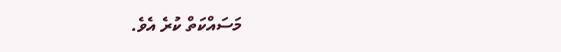މަސައްކަތް ކުރެ އެވެ.